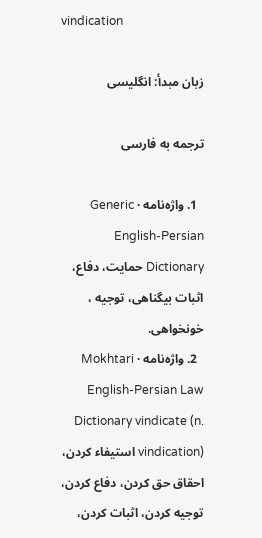vindication

زبان مبدأ: انگلیسی

ترجمه به فارسی

  1. واژه‌نامه · Generic English-Persian Dictionary حمایت، دفاع، اثبات بیگناهی، توجیه ، خونخواهی.
  2. واژه‌نامه · Mokhtari English-Persian Law Dictionary vindicate (n. vindication) استيفاء کردن، احقاق حق کردن، دفاع کردن، توجيه کردن، اثبات کردن،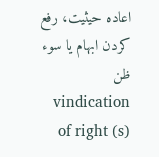اعاده حيثيت، رفع کردن ابهام يا سوء ظن vindication of right (s)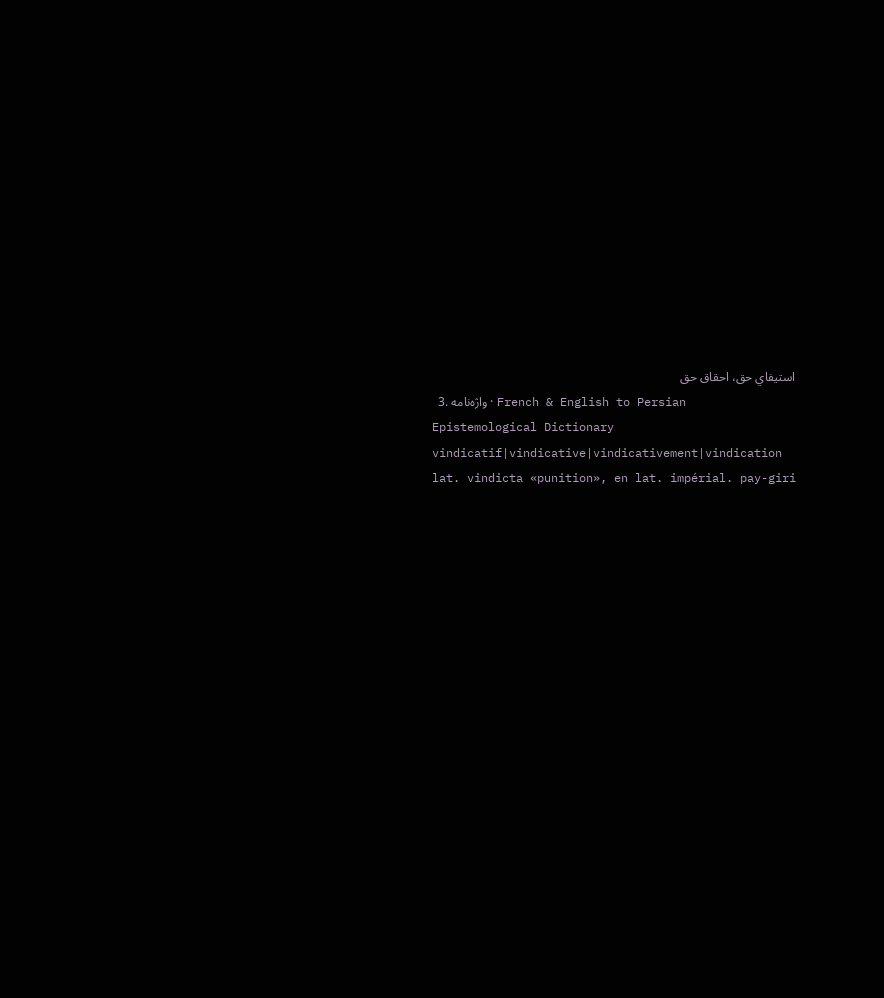استيفاي حق، احقاق حق
  3. واژه‌نامه · French & English to Persian Epistemological Dictionary vindicatif|vindicative|vindicativement|vindication lat. vindicta «punition», en lat. impérial. pay-giri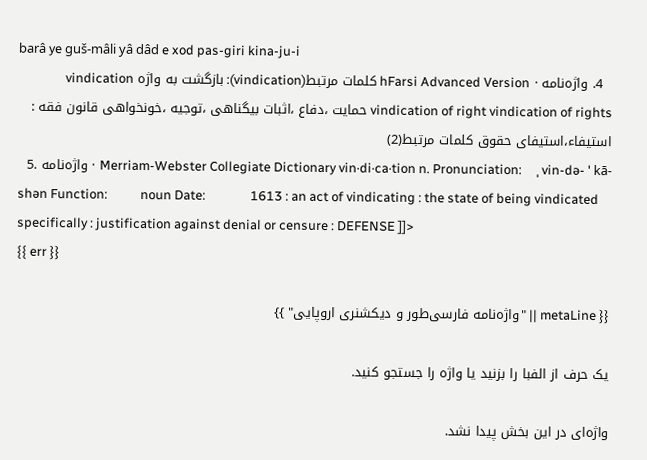barâ ye guš-mâli yâ dâd e xod pas-giri kina-ju-i
  4. واژه‌نامه · hFarsi Advanced Version کلمات مرتبط(vindication): بازگشت به واژه vindication vindication of right vindication of rights حمايت ،دفاع ،اثبات بيگناهى ،توجيه ،خونخواهى قانون فقه : استيفاء،استيفاى حقوق کلمات مرتبط(2)
  5. واژه‌نامه · Merriam-Webster Collegiate Dictionary vin·di·ca·tion n. Pronunciation:     ˌ vin-də- ' kā-shən Function:           noun Date:               1613 : an act of vindicating : the state of being vindicated specifically : justification against denial or censure : DEFENSE ]]>
{{ err }}

{{ metaLine || "واژه‌نامه فارسی‌طور و دیکشنری اروپایی" }}

یک حرف از الفبا را بزنید یا واژه را جستجو کنید.

واژه‌ای در این بخش پیدا نشد.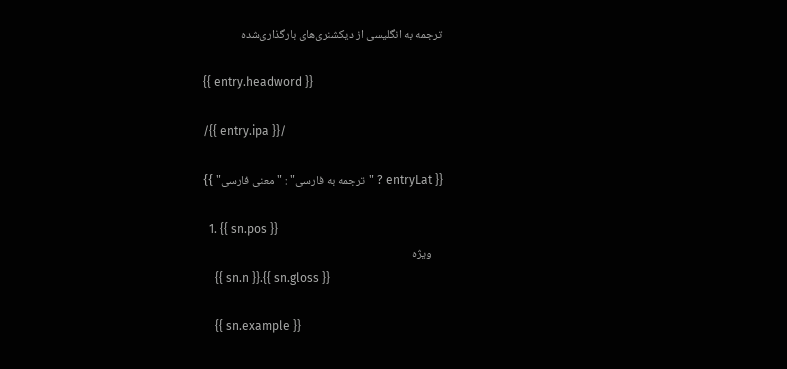ترجمه به انگلیسی از دیکشنری‌های بارگذاری‌شده

{{ entry.headword }}

/{{ entry.ipa }}/

{{ entryLat ? "ترجمه به فارسی" : "معنی فارسی" }}

  1. {{ sn.pos }}
    ویژه
    {{ sn.n }}.{{ sn.gloss }}

    {{ sn.example }}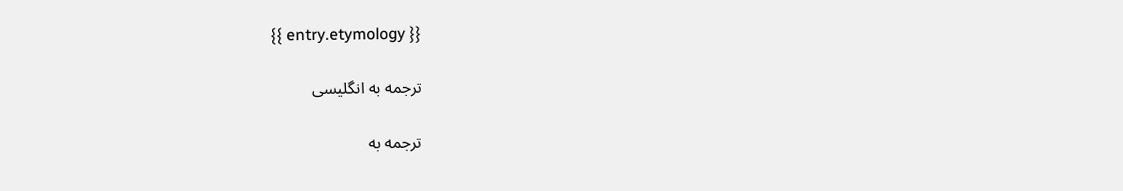{{ entry.etymology }}

ترجمه به انگلیسی

ترجمه به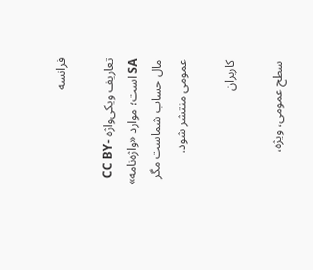فرانسه

تعاریف ویکی‌واژه CC BY-SA است؛ موارد «واژه‌نامه» مال حساب شماست مگر عمومی منتشر شود.

کاربران

سطح عمومی، ویژه،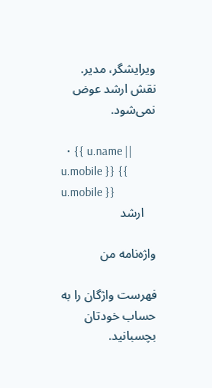ویرایشگر، مدیر. نقش ارشد عوض نمی‌شود.

  • {{ u.name || u.mobile }} {{ u.mobile }}
    ارشد

واژه‌نامه من

فهرست واژگان را به حساب خودتان بچسبانید.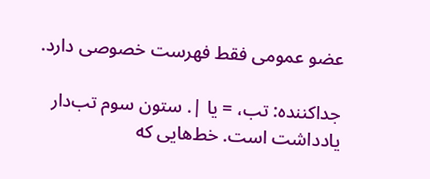عضو عمومی فقط فهرست خصوصی دارد.

جداکننده: تب، = یا |. ستون سوم تب‌دار یادداشت است. خط‌هایی که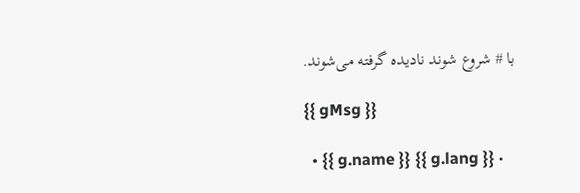با # شروع شوند نادیده گرفته می‌شوند.

{{ gMsg }}

  • {{ g.name }} {{ g.lang }} ·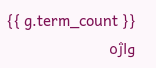{{ g.term_count }} واژه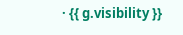· {{ g.visibility }}